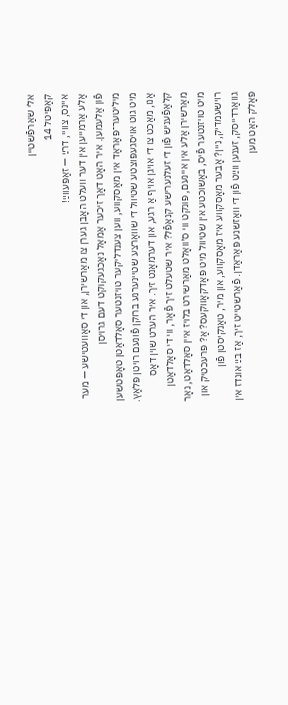אלי שאַרפֿשטיין
קאַפּיטל 14
איינס, צוויי, דרײַ — זאַפּעווײַ!
אַלע אַרמייען אין דער וועלט האָבן גערן צו מאַרשירן, און די סאָוועטישע — מער פֿון אַלעמען. איר האָט דאָך זיכער אַמאָל נאָכגעקוקט דעם גרויסן מיליטער־פּאַראַד אין מאָסקווע, ווען צענדליקער טויזנטער סאָלדאַטן טאָפּטשען מיט גוט אויסגעפּוצטע שטיוול די שוואַרצע שטיינערנע ברוקן פֿונעם רויטן פּלאַץ. אַנו, מאַכט צו די אויגן אויף אַ רגע, און דערמאָנט זיך. איר הערט שוין דאָס קלאַפֿעניש פֿון די זעלנערישע קנאַפֿל? איר שטעלט זיך פֿאָר, ווי די סאָלדאַטן מאַרשירן אַלע אין איינעם, פּונקט ווי ס’וואָלט מאַרשירט בלויז איין סאָלדאַט, נאָר מיט טויזנטער פֿיס, באַשוכטע אין שטיוול מיט פּאָדקאָווקעס? אַ? פּרעכטיק און רוישעמדיק, ניין? אָבער מאָסקווע איז מאָסקווע, און מיר, טאַנקיסטן פֿון גוואַרדייסק, זענען ווײַט פֿון די וואַזשנע פּאַראַדן. פֿאַרשטייט זיך, אַז בײַ אונדז אין פּאָלק האָט מען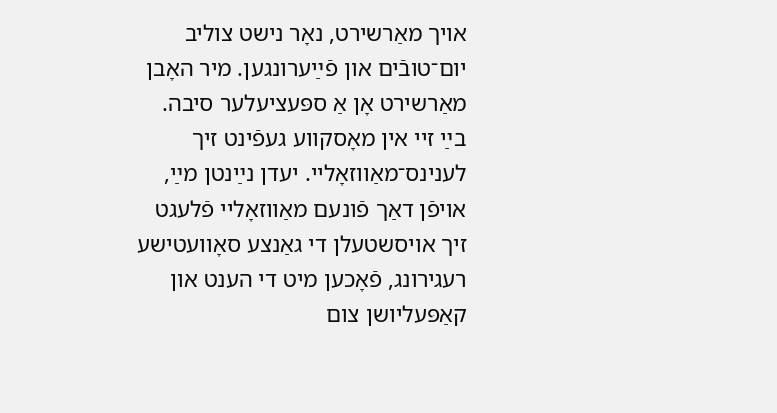אויך מאַרשירט, נאָר נישט צוליב יום־טובֿים און פֿײַערונגען. מיר האָבן מאַרשירט אָן אַ ספּעציעלער סיבה. בײַ זיי אין מאָסקווע געפֿינט זיך לענינס־מאַווזאָליי. יעדן נײַנטן מײַ, אויפֿן דאַך פֿונעם מאַווזאָליי פֿלעגט זיך אויסשטעלן די גאַנצע סאָוועטישע רעגירונג, פֿאָכען מיט די הענט און קאַפּעליושן צום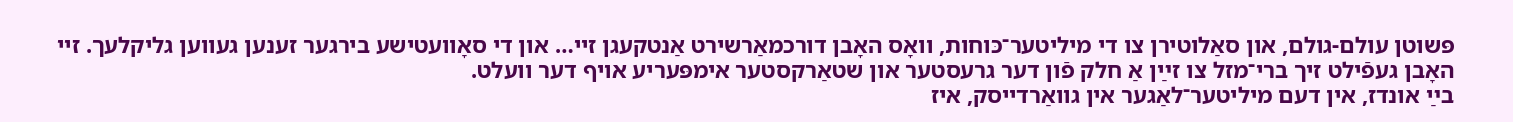פּשוטן עולם-גולם, און סאַלוטירן צו די מיליטער־כּוחות, וואָס האָבן דורכמאַרשירט אַנטקעגן זיי… און די סאָוועטישע בירגער זענען געווען גליקלעך. זיי האָבן געפֿילט זיך ברי־מזל צו זײַן אַ חלק פֿון דער גרעסטער און שטאַרקסטער אימפּעריע אויף דער וועלט.
בײַ אונדז, אין דעם מיליטער־לאַגער אין גוואַרדייסק, איז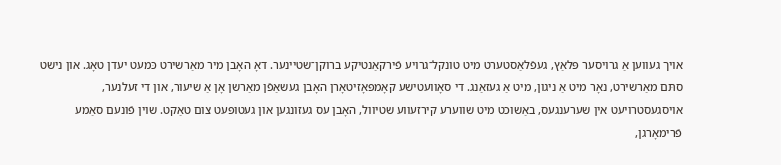אויך געווען אַ גרויסער פּלאַץ, געפֿלאַסטערט מיט טונקל־גרויע פֿירקאַנטיקע ברוקן־שטיינער. דאָ האָבן מיר מאַרשירט כּמעט יעדן טאָג. און נישט סתּם מאַרשירט, נאָר מיט אַ ניגון, מיט אַ געזאַנג. די סאָוועטישע קאָמפּאָזיטאָרן האָבן געשאַפֿן מאַרשן אָן אַ שיעור, און די זעלנער, אויסגעסטרויעט אין שערענגעס, באַשוכט מיט שווערע קירזעווע שטיוול, האָבן עס געזונגען און געטופּעט צום טאַקט. שוין פֿונעם סאַמע פֿרימאָרגן,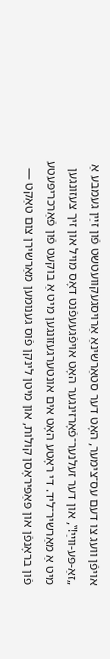אויפֿן וועג צו דעם עס־צימער, האָט דער סטאַרשינאַ אַרויסגעקוועטשט פֿון זײַן געמבע אַ „זאַ-פּע-ווײַ!‟, און דער זעלנער־פֿאָרזינגער האָט אויפֿגעעפֿנט דאָס מויל און זיך צעזונגען מיט אַ מאַרשיר־ליד. די ראָטע האָט אים אונטערגעזונגען מיט אַ בוקעט פֿון פֿאַרכריפּעטע פֿון בראָנפֿן און פּאַפּיראָסן קולות, און מיטן לינקן פֿוס גענומען מאַרשירן צום טאַקט —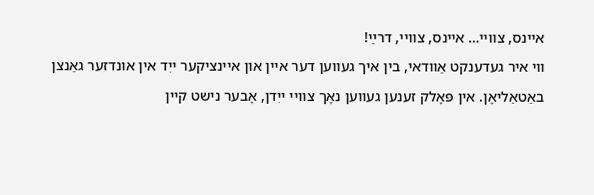איינס, צוויי… איינס, צוויי, דרײַ!
ווי איר געדענקט אַוודאי, בין איך געווען דער איין און איינציקער ייִד אין אונדזער גאַנצן באַטאַליאָן. אין פּאָלק זענען געווען נאָך צוויי ייִדן, אָבער נישט קיין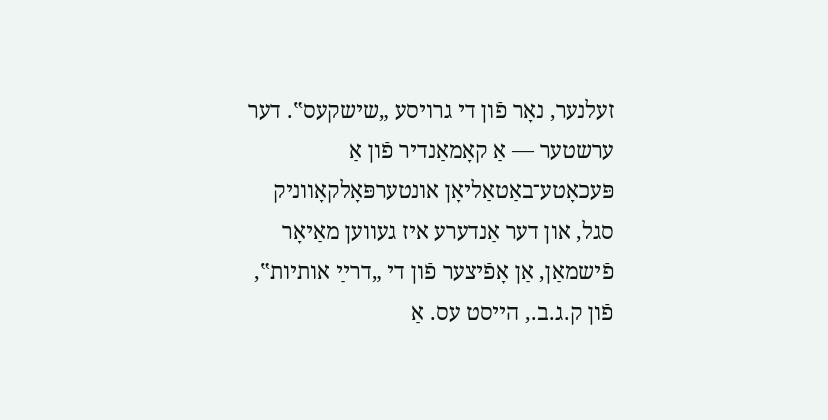זעלנער, נאָר פֿון די גרויסע „שישקעס‟. דער ערשטער — אַ קאָמאַנדיר פֿון אַ פּעכאָטע־באַטאַליאָן אונטערפּאָלקאָווניק סגל, און דער אַנדערע איז געווען מאַיאָר פֿישמאַן, אַן אָפֿיצער פֿון די „דרײַ אותיות‟, פֿון ק.ג.ב., הייסט עס. אַ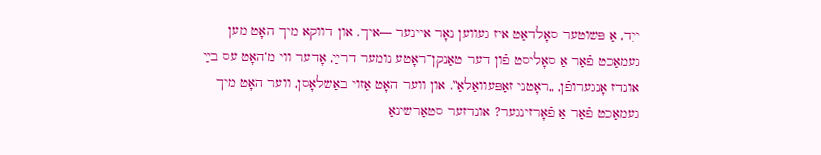ייִד, אַ פּשוטער סאָלדאַט איז געווען נאָר איינער —איך. און דווקא מיך האָט מען געמאַכט פֿאַר אַ סאָליסט פֿון דער טאַנקן־ראָטע נומער דרײַ, אָדער ווי מ’האָט עס בײַ אונדז אָנגערופֿן, „ראָטני זאַפּעוואַלאַ‟. און ווער האָט אַזוי באַשלאָסן, ווער האָט מיך געמאַכט פֿאַר אַ פֿאָרזינגער? אונדזער סטאַרשינאַ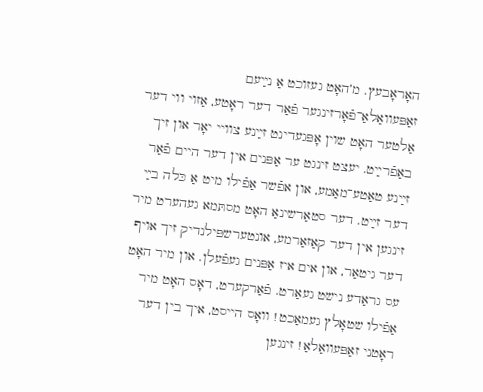האָראָבעץ. מ’האָט געזוכט אַ נײַעם זאַפּעוואַלאַ־פֿאָרזינגער פֿאַר דער ראָטע, אַזוי ווי דער אַלטער האָט שוין אָפּגעדינט זײַנע צוויי יאָר און זיך באַפֿרײַט. יעצט זינגט ער אַפּנים אין דער היים פֿאַר זײַנע טאַטע־מאַמע, און אפֿשר אַפֿילו מיט אַ כּלה בײַ דער זײַט. דער סטאַרשינאַ האָט מסתּמא געהערט מיר זינגען אין דער קאַזאַרמע, אונטערשפּילנדיק זיך אויף דער גיטאַר, און אים איז אַפּנים געפֿעלן. און מיר האָט עס גראַדע נישט געאַרט. פֿאַרקערט, דאָס האָט מיר אַפֿילו שטאָלץ געמאַכט! וואָס הייסט, איך בין דער ראָטני זאַפּעוואַלאַ! זינגען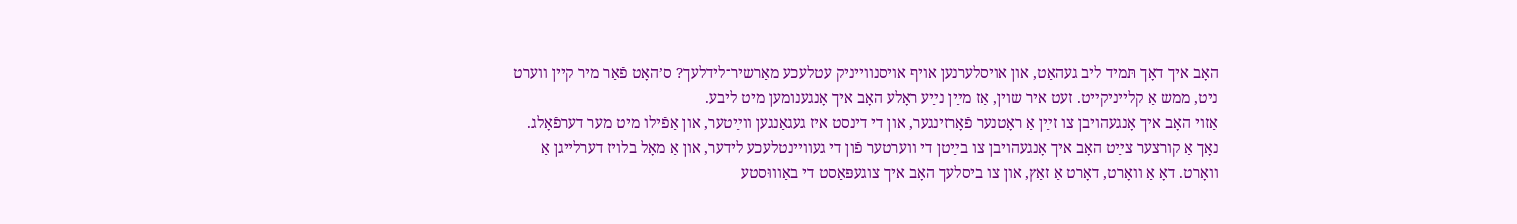האָב איך דאָך תּמיד ליב געהאַט, און אויסלערנען אויף אויסנווייניק עטלעכע מאַרשיר־לידלעך? ס’האָט פֿאַר מיר קיין ווערט ניט, ממש אַ קלייניקײט. זעט איר שוין, אַז מײַן נײַע ראָלע האָב איך אָנגענומען מיט ליבע.
אַזוי האָב איך אָנגעהויבן צו זײַן אַ ראָטנער פֿאָרזינגער, און די דינסט איז געגאַנגען ווײַטער, און אַפֿילו מיט מער דערפֿאָלג. נאָך אַ קורצער צײַט האָב איך אָנגעהויבן צו בײַטן די ווערטער פֿון די געוויינטלעכע לידער, און אַ מאָל בלויז דערלייגן אַ וואָרט. דאָ אַ וואָרט, דאָרט אַ זאַץ, און צו ביסלעך האָב איך צוגעפּאַסט די באַוווּסטע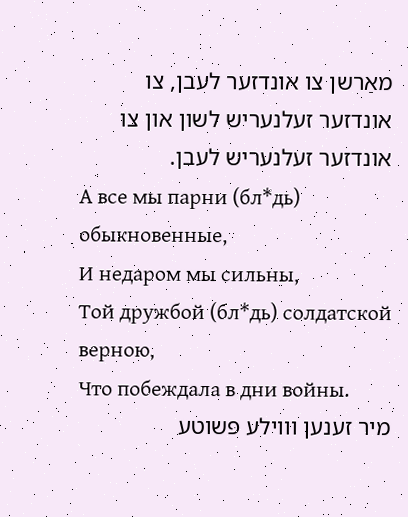מאַרשן צו אונדזער לעבן, צו אונדזער זעלנעריש לשון און צו אונדזער זעלנעריש לעבן.
А все мы парни (бл*дь) обыкновенные,
И недаром мы сильны,
Той дружбой (бл*дь) солдатской верною,
Что побеждала в дни войны.
מיר זענען וווילע פּשוטע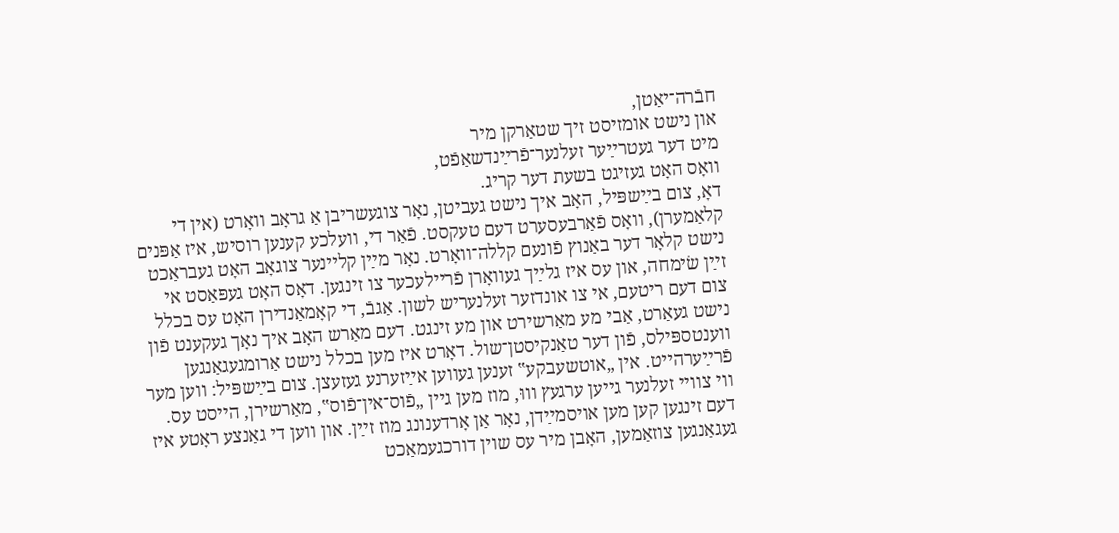חבֿרה־יאַטן,
און נישט אומזיסט זיך שטאַרקן מיר
מיט דער געטרײַער זעלנער־פֿרײַנדשאַפֿט,
וואָס האָט געזיגט בשעת דער קריג.
דאָ, צום בײַשפּיל, האָב איך נישט געביטן, נאָר צוגעשריבן אַ גראָב וואָרט (אין די קלאַמערן), וואָס פֿאַרבעסערט דעם טעקסט. פֿאַר די, וועלכע קענען רוסיש, איז אַפּנים נישט קלאָר דער באַנוץ פֿונעם קללה־וואָרט. נאָר מײַן קליינער צוגאָב האָט געבראַכט זײַן שׂימחה, און עס איז גלײַך געוואָרן פֿריילעכער צו זינגען. דאָס האָט געפּאַסט אי צום דעם ריטעם, אי צו אונדזער זעלנעריש לשון. אַגבֿ, די קאָמאַנדירן האָט עס בכלל נישט געאַרט, אַבי מע מאַרשירט און מע זינגט. דעם מאַרש האָב איך נאָך געקענט פֿון ווענטספּילס, פֿון דער טאַנקיסטן־שול. דאָרט איז מען בכלל נישט אַרומגעגאַנגען פֿרײַערהייט. אין „אוטשעבקע‟ זענען געווען אײַזערנע געזעצן. צום בײַשפּיל: ווען מער ווי צוויי זעלנער גייען ערגעץ וווּ, מוז מען גיין „פֿוס־אין־פֿוס‟, מאַרשירן, הייסט עס. דעם זינגען קען מען אויסמײַדן, נאָר אַן אָרדענונג מוז זײַן. און ווען די גאַנצע ראָטע איז געגאַנגען צוזאַמען, האָבן מיר עס שוין דורכגעמאַכט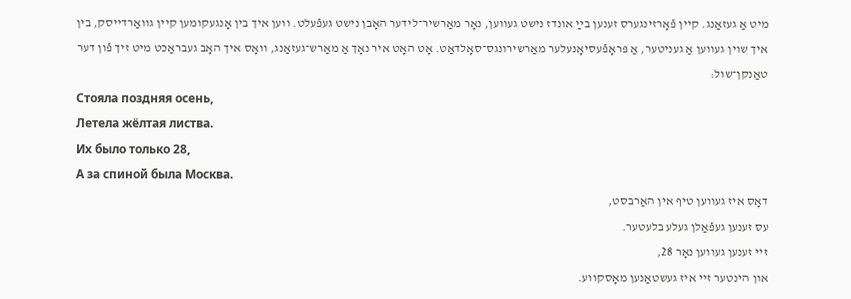מיט אַ געזאַנג. קיין פֿאָרזינגערס זענען בײַ אונדז נישט געווען, נאָר מאַרשיר־לידער האָבן נישט געפֿעלט. ווען איך בין אָנגעקומען קיין גוואַרדייסק, בין איך שוין געווען אַ געניטער, אַ פּראָפֿעסיאָנעלער מאַרשירונגס־סאָלדאַט. אָט האָט איר נאָך אַ מאַרש־געזאַנג, וואָס איך האָב געבראַכט מיט זיך פֿון דער טאַנקן־שול:
Стояла поздняя осень,
Летела жёлтая листва.
Их было только 28,
А за спиной была Москва.
דאָס איז געווען טיף אין האַרבסט,
עס זענען געפֿאַלן געלע בלעטער.
זיי זענען געווען נאָר 28,
און הינטער זיי איז געשטאַנען מאָסקווע.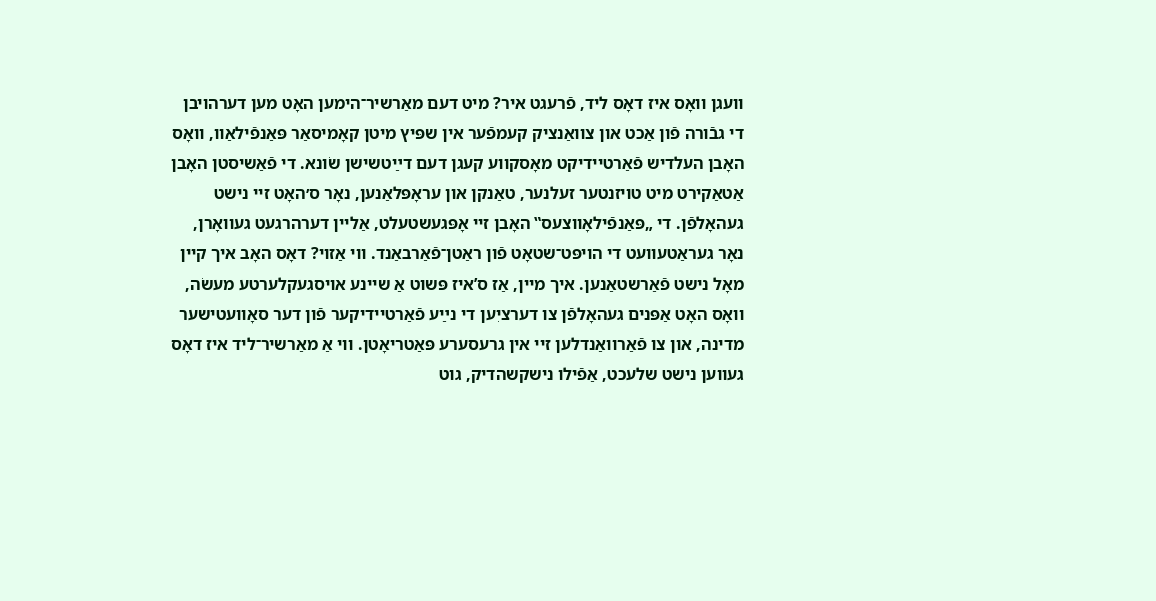וועגן וואָס איז דאָס ליד, פֿרעגט איר? מיט דעם מאַרשיר־הימען האָט מען דערהויבן די גבֿורה פֿון אַכט און צוואַנציק קעמפֿער אין שפּיץ מיטן קאָמיסאַר פּאַנפֿילאַוו, וואָס האָבן העלדיש פֿאַרטיידיקט מאָסקווע קעגן דעם דײַטשישן שׂונא. די פֿאַשיסטן האָבן אַטאַקירט מיט טויזנטער זעלנער, טאַנקן און עראָפּלאַנען, נאָר ס׳האָט זיי נישט געהאָלפֿן. די „פּאַנפֿילאָווצעס‟ האָבן זיי אָפּגעשטעלט, אַליין דערהרגעט געוואָרן, נאָר געראַטעוועט די הויפּט־שטאָט פֿון ראַטן־פֿאַרבאַנד. ווי אַזוי? דאָס האָב איך קיין מאָל נישט פֿאַרשטאַנען. איך מיין, אַז ס’איז פּשוט אַ שיינע אויסגעקלערטע מעשׂה, וואָס האָט אַפּנים געהאָלפֿן צו דערציִען די נײַע פֿאַרטיידיקער פֿון דער סאָוועטישער מדינה, און צו פֿאַרוואַנדלען זיי אין גרעסערע פּאַטריאָטן. ווי אַ מאַרשיר־ליד איז דאָס געווען נישט שלעכט, אַפֿילו נישקשהדיק, גוט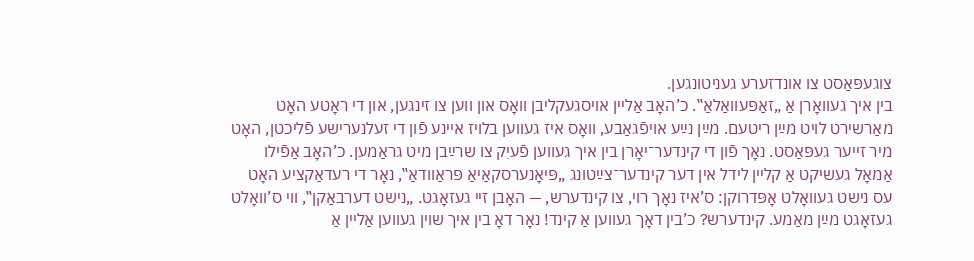צוגעפּאַסט צו אונדזערע געניטונגען.
בין איך געוואָרן אַ „זאַפּעוואַלאַ‟. כ’האָב אַליין אויסגעקליבן וואָס און ווען צו זינגען, און די ראָטע האָט מאַרשירט לויט מײַן ריטעם. מײַן נײַע אויפֿגאַבע, וואָס איז געווען בלויז איינע פֿון די זעלנערישע פֿליכטן, האָט מיר זייער געפּאַסט. נאָך פֿון די קינדער־יאָרן בין איך געווען פֿעיִק צו שרײַבן מיט גראַמען. כ’האָב אַפֿילו אַמאָל געשיקט אַ קליין לידל אין דער קינדער־צײַטונג „פּיאָנערסקאַיאַ פּראַוודאַ‟, נאָר די רעדאַקציע האָט עס נישט געוואָלט אָפּדרוקן: ס’איז נאָך רוי, צו קינדערש, — האָבן זיי געזאָגט. „נישט דערבאַקן‟, ווי ס’וואָלט געזאָגט מײַן מאַמע. קינדערש? כ’בין דאָך געווען אַ קינד! נאָר דאָ בין איך שוין געווען אַליין אַ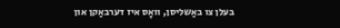בעלן צו באַשליסן, וואָס איז דערבאַקן און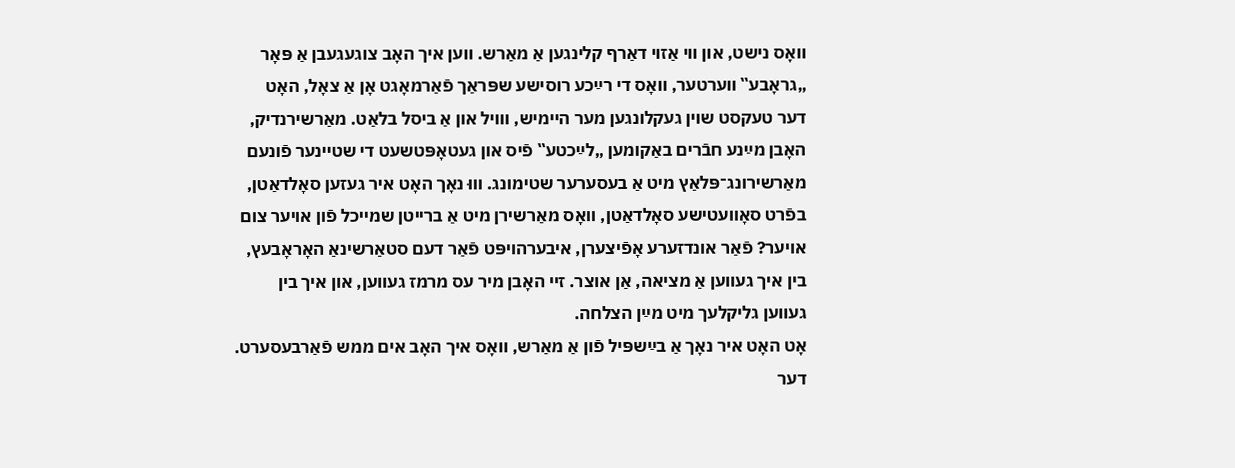וואָס נישט, און ווי אַזוי דאַרף קלינגען אַ מאַרש. ווען איך האָב צוגעגעבן אַ פּאָר „גראָבע‟ ווערטער, וואָס די רײַכע רוסישע שפּראַך פֿאַרמאָגט אָן אַ צאָל, האָט דער טעקסט שוין געקלונגען מער היימיש, ווויל און אַ ביסל בלאַט. מאַרשירנדיק, האָבן מײַנע חבֿרים באַקומען „לײַכטע‟ פֿיס און געטאָפּטשעט די שטיינער פֿונעם מאַרשירונג־פּלאַץ מיט אַ בעסערער שטימונג. וווּ נאָך האָט איר געזען סאָלדאַטן, בפֿרט סאָוועטישע סאָלדאַטן, וואָס מאַרשירן מיט אַ ברייטן שמייכל פֿון אויער צום אויער? פֿאַר אונדזערע אָפֿיצערן, איבערהויפּט פֿאַר דעם סטאַרשינאַ האָראָבעץ, בין איך געווען אַ מציאה, אַן אוצר. זיי האָבן מיר עס מרמז געווען, און איך בין געווען גליקלעך מיט מײַן הצלחה.
אָט האָט איר נאָך אַ בײַשפּיל פֿון אַ מאַרש, וואָס איך האָב אים ממש פֿאַרבעסערט. דער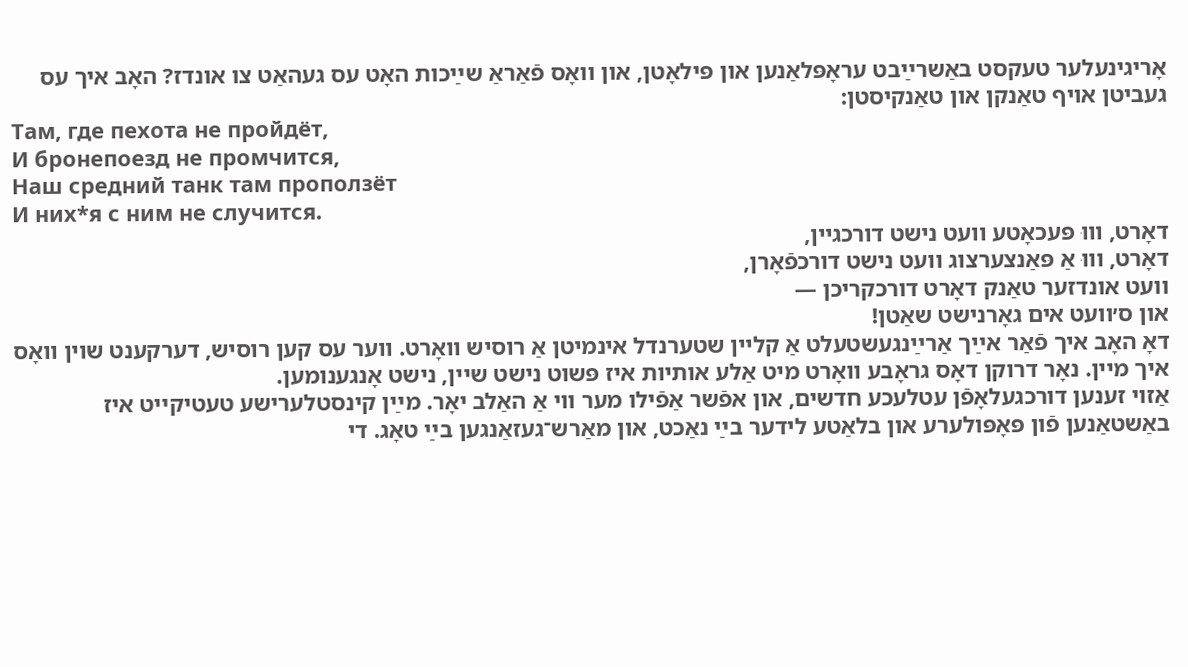אָריגינעלער טעקסט באַשרײַבט עראָפּלאַנען און פּילאָטן, און וואָס פֿאַראַ שײַכות האָט עס געהאַט צו אונדז? האָב איך עס געביטן אויף טאַנקן און טאַנקיסטן:
Там, где пехота не пройдёт,
И бронепоезд не промчится,
Наш средний танк там проползёт
И них*я с ним не случится.
דאָרט, וווּ פּעכאָטע וועט נישט דורכגיין,
דאָרט, וווּ אַ פּאַנצערצוג וועט נישט דורכפֿאָרן,
וועט אונדזער טאַנק דאָרט דורכקריכן —
און ס׳וועט אים גאָרנישט שאַטן!
דאָ האָב איך פֿאַר אײַך אַרײַנגעשטעלט אַ קליין שטערנדל אינמיטן אַ רוסיש וואָרט. ווער עס קען רוסיש, דערקענט שוין וואָס איך מיין. נאָר דרוקן דאָס גראָבע וואָרט מיט אַלע אותיות איז פּשוט נישט שיין, נישט אָנגענומען.
אַזוי זענען דורכגעלאָפֿן עטלעכע חדשים, און אפֿשר אַפֿילו מער ווי אַ האַלב יאָר. מײַן קינסטלערישע טעטיקײט איז באַשטאַנען פֿון פּאָפּולערע און בלאַטע לידער בײַ נאַכט, און מאַרש־געזאַנגען בײַ טאָג. די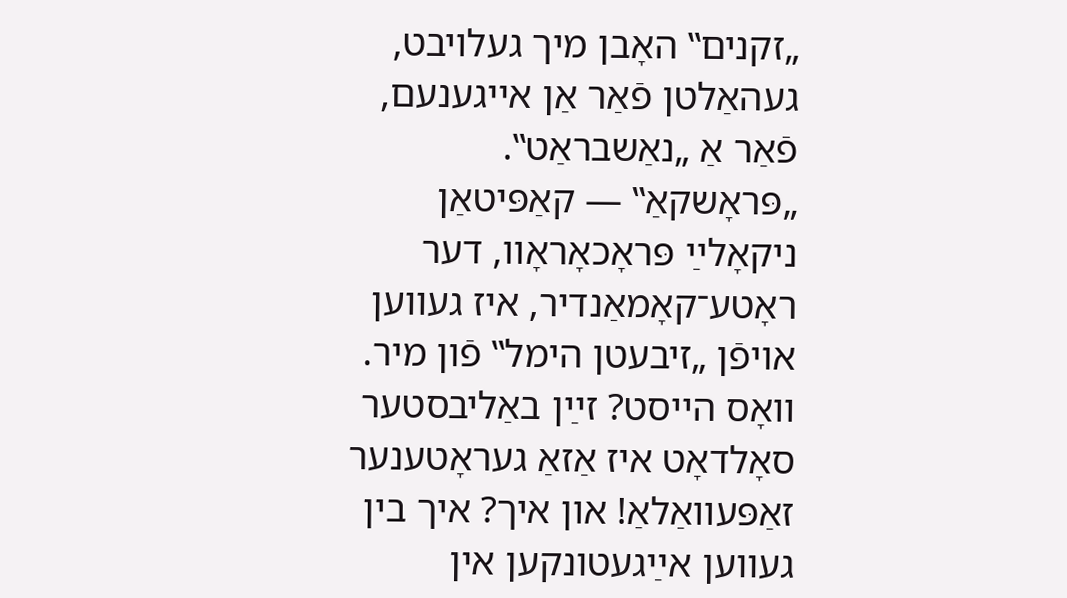„זקנים‟ האָבן מיך געלויבט, געהאַלטן פֿאַר אַן אייגענעם, פֿאַר אַ „נאַשבראַט‟. „פּראָשקאַ‟ — קאַפּיטאַן ניקאָלײַ פּראָכאָראָוו, דער ראָטע־קאָמאַנדיר, איז געווען אויפֿן „זיבעטן הימל‟ פֿון מיר. וואָס הייסט? זײַן באַליבסטער סאָלדאָט איז אַזאַ געראָטענער זאַפּעוואַלאַ! און איך? איך בין געווען אײַגעטונקען אין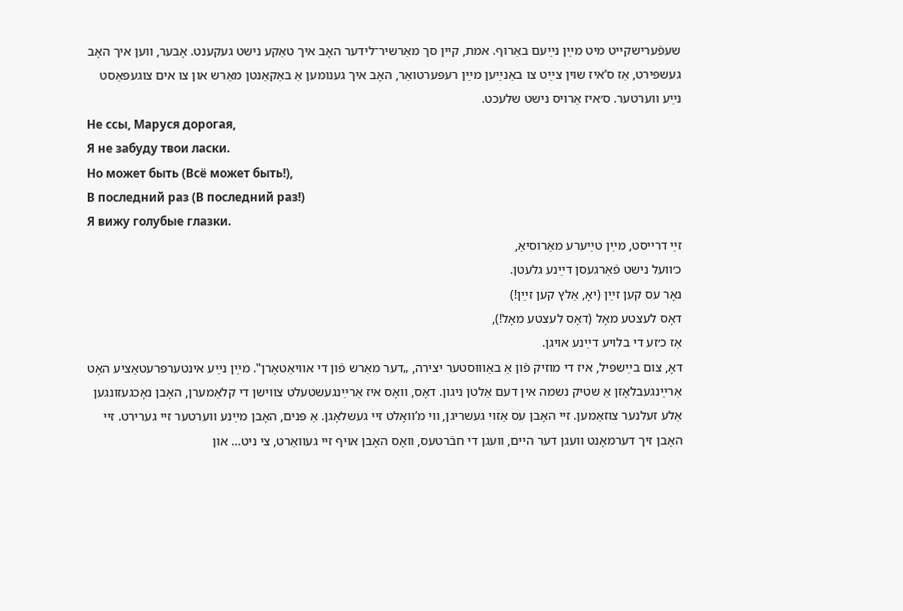שעפֿערישקײט מיט מײַן נײַעם באַרוף. אמת, קיין סך מאַרשיר־לידער האָב איך טאַקע נישט געקענט. אָבער, ווען איך האָב געשפּירט, אַז ס’איז שוין צײַט צו באַנײַען מײַן רעפּערטואַר, האָב איך גענומען אַ באַקאַנטן מאַרש און צו אים צוגעפּאַסט נײַע ווערטער. ס׳איז אַרויס נישט שלעכט.
Не ссы, Маруся дорогая,
Я не забуду твои ласки.
Но может быть (Всё может быть!),
В последний раз (В последний раз!)
Я вижу голубые глазки.
זײַ דרייסט, מײַן טײַערע מאַרוסיאַ,
כ׳וועל נישט פֿאַרגעסן דײַנע גלעטן.
נאָר עס קען זײַן (יאָ, אַלץ קען זײַן!)
דאָס לעצטע מאָל (דאָס לעצטע מאָל!),
אַז כ׳זע די בלויע דײַנע אויגן.
דאָ, צום בײַשפּיל, איז די מוזיק פֿון אַ באַוווּסטער יצירה, „דער מאַרש פֿון די אוויאַטאָרן‟. מײַן נײַע אינטערפּרעטאַציע האָט אַרײַנגעבלאָזן אַ שטיק נשמה אין דעם אַלטן ניגון. דאָס, וואָס איז אַרײַנגעשטעלט צווישן די קלאַמערן, האָבן נאָכגעזונגען אַלע זעלנער צוזאַמען. זיי האָבן עס אַזוי געשריגן, ווי מ’וואָלט זיי געשלאָגן. אַ פּנים, האָבן מײַנע ווערטער זיי גערירט. זיי האָבן זיך דערמאָנט וועגן דער היים, וועגן די חבֿרטעס, וואָס האָבן אויף זיי געוואַרט, צי ניט… און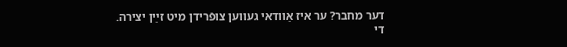דער מחבר? ער איז אַוודאי געווען צופֿרידן מיט זײַן יצירה.
די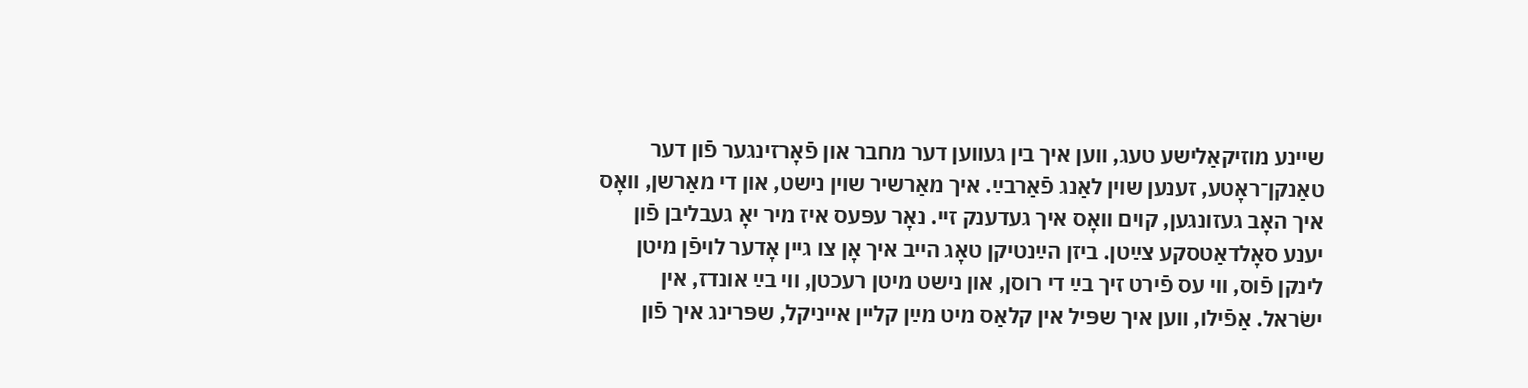שיינע מוזיקאַלישע טעג, ווען איך בין געווען דער מחבר און פֿאָרזינגער פֿון דער טאַנקן־ראָטע, זענען שוין לאַנג פֿאַרבײַ. איך מאַרשיר שוין נישט, און די מאַרשן, וואָס איך האָב געזונגען, קוים וואָס איך געדענק זיי. נאָר עפּעס איז מיר יאָ געבליבן פֿון יענע סאָלדאַטסקע צײַטן. ביזן הײַנטיקן טאָג הייב איך אָן צו גיין אָדער לויפֿן מיטן לינקן פֿוס, ווי עס פֿירט זיך בײַ די רוסן, און נישט מיטן רעכטן, ווי בײַ אונדז, אין ישׂראל. אַפֿילו, ווען איך שפּיל אין קלאַס מיט מײַן קליין אייניקל, שפּרינג איך פֿון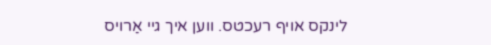לינקס אויף רעכטס. ווען איך גיי אַרויס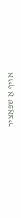אויף אַ שפּאַציר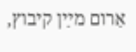אַרום מײַן קיבוץ,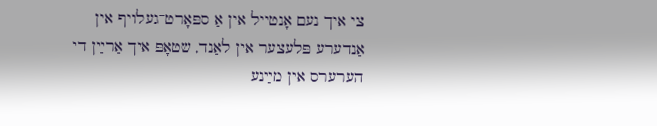צי איך נעם אָנטייל אין אַ ספּאָרט־געלויף אין אַנדערע פּלעצער אין לאַנד, שטאָפּ איך אַרײַן די הערערס אין מײַנע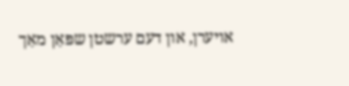אויערן, און דעם ערשטן שפּאַן מאַך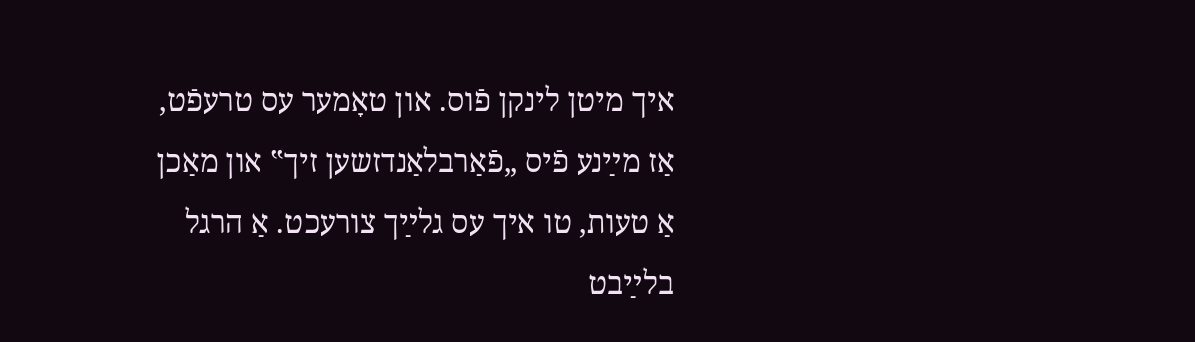איך מיטן לינקן פֿוס. און טאָמער עס טרעפֿט, אַז מײַנע פֿיס „פֿאַרבלאַנדזשען זיך‟ און מאַכן אַ טעות, טו איך עס גלײַך צורעכט. אַ הרגל בלײַבט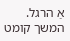אַ הרגל.
המשך קומט